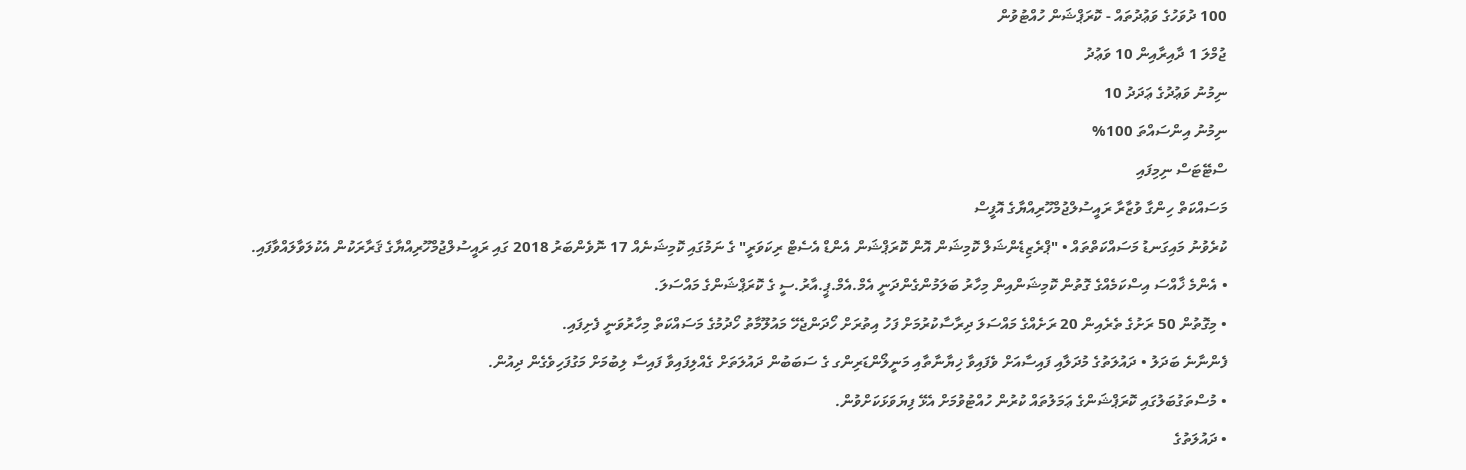100 ދުވަހުގެ ވަޢުދުތައް - ކޮރަޕްޝަން ހުއްޓުވުން
ޖުމްލަ 1 ދާއިރާއިން 10 ވަޢުދު
ނިމުނު ވަޢުދުގެ ޢަދަދު 10
ނިމުނު އިންސައްތަ 100%
ސްޓޭޓަސް ނިމިފައި
މަސައްކަތް ހިންގާ ވުޒާރާ ރައީސުލްޖުމްހޫރިއްޔާގެ އޮފީސް
ކުރެވުނު މައިގަނޑު މަސައްކަތްތައް • "ޕްރެޒިޑެންޝަލް ކޮމިޝަން އޮން ކޮރަޕްޝަން އެންޑް އެސެޓް ރިކަވަރީ" ގެ ނަމުގައި ކޮމިޝަނެއް 17 ނޮވެންބަރު 2018 ގައި ރައީސުލްޖުމްހޫރިއްޔާގެ ޤަރާރަކުން އެކުލަވާލައްވާފައި.
• އެންމެ ޚާއްސަ އިސްކަމެއްގެ ގޮތުން ކޮމިޝަންއިން މިހާރު ބަލަމުންގެންދަނީ އެމް.އެމް.ޕީ.އާރު.ސީ ގެ ކޮރަޕްޝަންގެ މައްސަލަ.
• މިގޮތުން 50 ރަށުގެ ތެރެއިން 20 ރަށެއްގެ މައްސަލަ ދިރާސާކުރުމަށް ފަހު އިތުރަށް ހޯދަންޖެހޭ މައުލޫމާތު ހޯދުމުގެ މަސައްކަތް މިހާރުވަނީ ފެށިފައި.
ފެންނާނެ ބަދަލު • ދައުލަތުގެ މުދަލާއި ފައިސާއަށް ވެފައިވާ ޚިޔާނާތާއި މަނީލޯންޑަރިންގ ގެ ސަބަބުން ދައުލަތަށް ގެއްލިފައިވާ ފައިސާ ލިބުމަށް މަގުފަހިވެގެން ދިއުން.
• މުސްތަގުބަލުގައި ކޮރަޕްޝަންގެ ޢަމަލުތައް ކުރުން ހުއްޓުވުމަށް އެޅޭ ފިޔަވަޅަކަށްވުން.
• ދައުލަތުގެ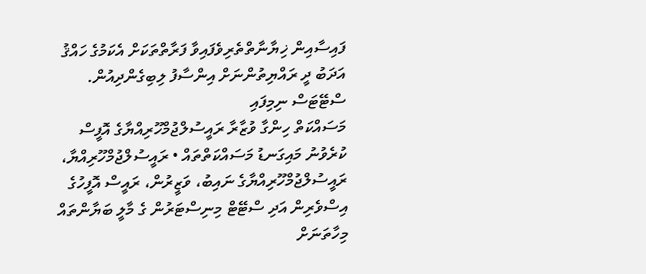ފައިސާއިން ޚިޔާނާތްތެރިވެފައިވާ ފަރާތްތަކަށް އެކަމުގެ ހައްޤު އަދަބު ދީ ރައްޔިތުންނަށް އިންސާފު ލިބިގެންދިއުން.
ސްޓޭޓަސް ނިމިފައި
މަސައްކަތް ހިންގާ ވުޒާރާ ރައީސުލްޖުމްހޫރިއްޔާގެ އޮފީސް
ކުރެވުނު މައިގަނޑު މަސައްކަތްތައް • ރައީސުލްޖުމްހޫރިއްޔާ، ރައީސުލްޖުމްހޫރިއްޔާގެ ނައިބު، ވަޒީރުން، ރައީސް އޮފީހުގެ އިސްވެރިން އަދި ސްޓޭޓް މިނިސްޓަރުން ގެ މާލީ ބަޔާންތައް މިހާތަނަށް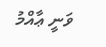ވަނީ ޢާއްމު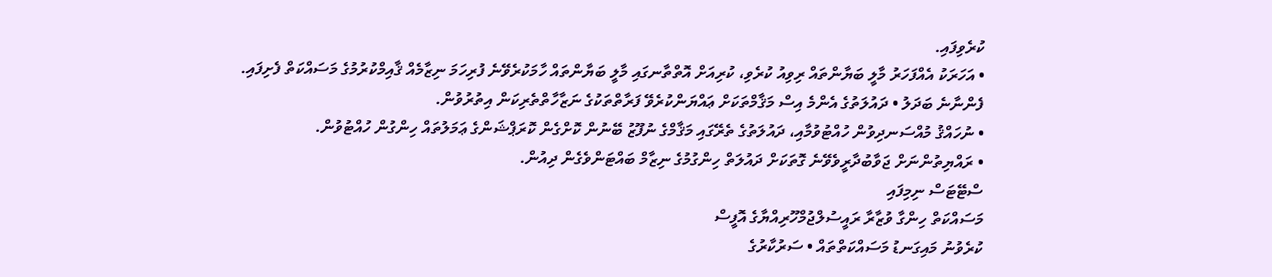ކުރެވިފައި.
• އަހަރަކު އެއްފަހަރު މާލީ ބަޔާންތައް ރިވިއު ކުރެވި، ކުރިއަށް އޮތްތާނގައި މާލީ ބަޔާންތައް ހާމަކުރެވޭނެ ފުރިހަމަ ނިޒާމެއް ޤާއިމްކުރުމުގެ މަސައްކަތް ފެށިފައި.
ފެންނާނެ ބަދަލު • ދައުލަތުގެ އެންމެ އިސް މަޤާމްތަކަށް ޢައްޔަންކުރެވޭ ފަރާތްތަކުގެ ނަޒާހާތްތެރިކަން އިތުރުވުން.
• ނުހައްޤު މުއްސަނދިވުން ހުއްޓުވުމާއި، ދައުލަތުގެ ތެރޭގައި މަޤާމްގެ ނުފޫޒު ބޭނުން ކޮށްގެން ކޮރަޕްޝަންގެ ޢަމަލުތައް ހިންގުން ހުއްޓުވުން.
• ރައްޔިތުންނަށް ޖަވާބުދާރީވެވޭނެ ގޮތަކަށް ދައުލަތް ހިންގުމުގެ ނިޒާމް ބައްޓަންވެގެން ދިއުން.
ސްޓޭޓަސް ނިމިފައި
މަސައްކަތް ހިންގާ ވުޒާރާ ރައީސުލްޖުމްހޫރިއްޔާގެ އޮފީސް
ކުރެވުނު މައިގަނޑު މަސައްކަތްތައް • ސަރުކާރުގެ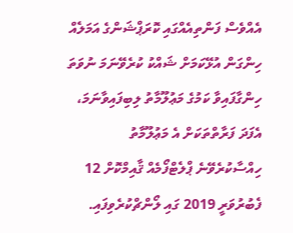އެއްވެސް ފަންތިއެއްގައި ކޮރަޕްޝަންގެ އަމަލެއް ހިންގަން އުޅޭކަމަށް ޝައްކު ކުރެވޭނަމަ ނުވަތަ ހިންގާފައިވާ ކަމުގެ މަޢުލޫމާތު ލިބިފައިވާނަމަ، އެފަދަ ފަރާތްތަކަށް އެ މަޢުލޫމާތު ހިއްސާކުރެވޭނެ ޕްލެޓްފޯމެއް ޤާއިމްކޮށް 12 ފެބުރުވަރީ 2019 ގައި ލޯންޗްކުރެވިފައި.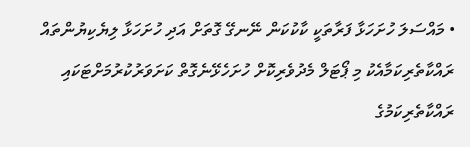• މައްސަލަ ހުށަހަޅާ ފަރާތަކީ ކާކުކަން ނޭނގޭ ގޮތަށް އަދި ހުށަހަޅާ ލިޔެކިޔުންތައް ރައްކާތެރިކަމާއެކު މި ޕޯޓަލް މެދުވެރިކޮށް ހުށަހެޅޭނެގޮތް ކަށަވަރުކުރުމަށްޓަކައި ރައްކާތެރިކަމުގެ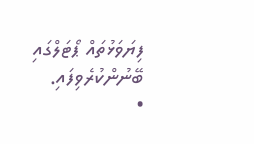ފިޔަވަޅުތައް ޕޯޓަލްގައި ބޭނުންކުރެވިފައި.
•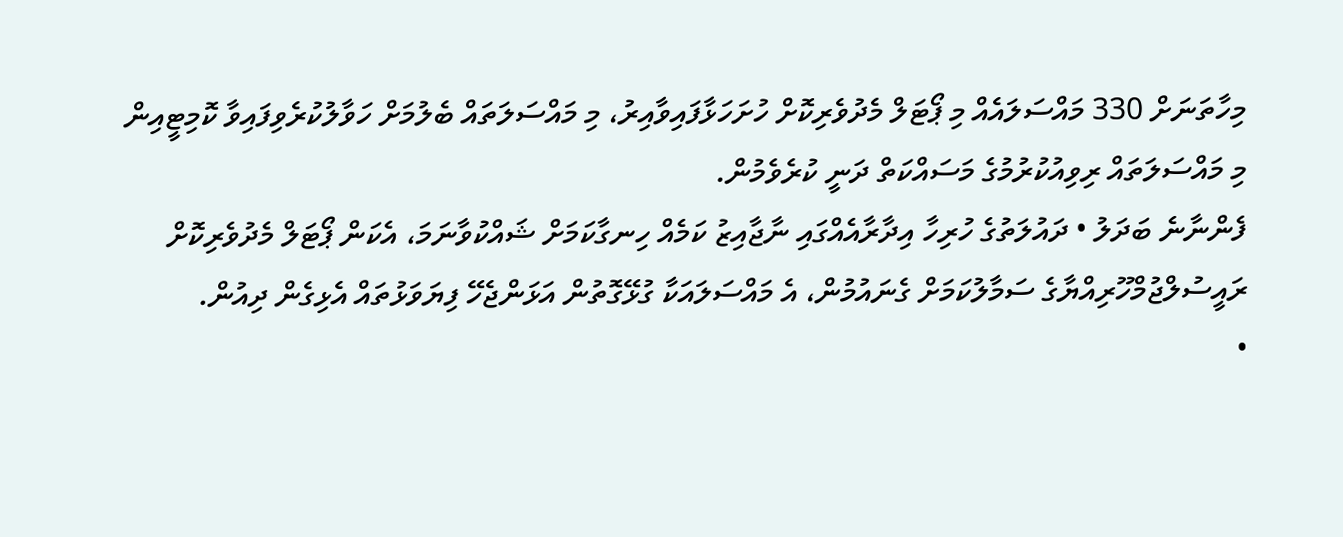މިހާތަނަށް 330 މައްސަލައެއް މި ޕޯޓަލް މެދުވެރިކޮށް ހުށަހަޅާފައިވާއިރު، މި މައްސަލަތައް ބެލުމަށް ހަވާލުކުރެވިފައިވާ ކޮމިޓީއިން މި މައްސަލަތައް ރިވިއުކުރުމުގެ މަސައްކަތް ދަނީ ކުރެވެމުން.
ފެންނާނެ ބަދަލު • ދައުލަތުގެ ހުރިހާ އިދާރާއެއްގައި ނާޖާއިޒު ކަމެއް ހިނގާކަމަށް ޝައްކުވާނަމަ، އެކަން ޕޯޓަލް މެދުވެރިކޮށް ރައީސުލްޖުމްހޫރިއްޔާގެ ސަމާލުކަމަށް ގެނައުމުން، އެ މައްސަލައަކާ ގުޅޭގޮތުން އަޅަންޖެހޭ ފިޔަވަޅުތައް އެޅިގެން ދިއުން.
•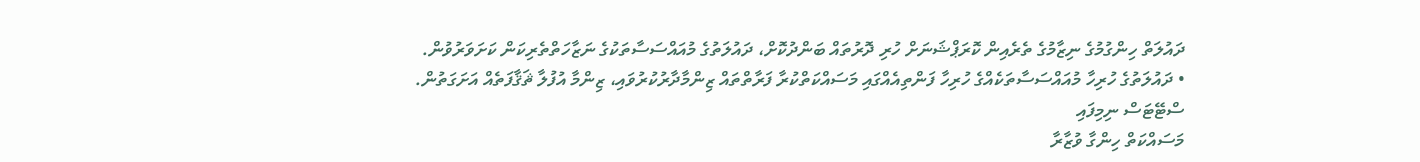ދައުލަތް ހިންގުމުގެ ނިޒާމުގެ ތެރެއިން ކޮރަޕްޝަނަށް ހުރި ދޮރުތައް ބަންދުކޮށް، ދައުލަތުގެ މުއައްސަސާތަކުގެ ނަޒާހަތްތެރިކަން ކަށަވަރުވުން.
• ދައުލަތުގެ ހުރިހާ މުއައްސަސާތަކެއްގެ ހުރިހާ ފަންތިއެއްގައި މަސައްކަތްކުރާ ފަރާތްތައް ޒިންމާދާރުކުރުވައި، ޒިންމާ އުފުލާ ޘަޤާފަތެއް އަށަގަތުން.
ސްޓޭޓަސް ނިމިފައި
މަސައްކަތް ހިންގާ ވުޒާރާ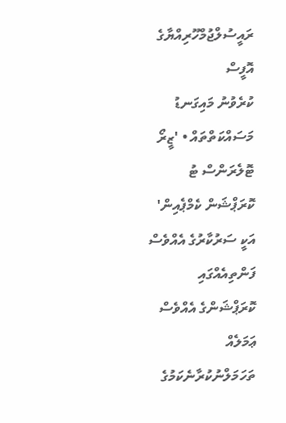ރައީސުލްޖުމްހޫރިއްޔާގެ އޮފީސް
ކުރެވުނު މައިގަނޑު މަސައްކަތްތައް • 'ޒީރޯ ޓޮލެރަންސް ޓު ކޮރަޕްޝަން ކެމްޕެއިން' އަކީ ސަރުކާރުގެ އެއްވެސް ފަންތިއެއްގައި ކޮރަޕްޝަންގެ އެއްވެސް ޢަމަލެއް ތަހަމަލްނުކުރާނެކަމުގެ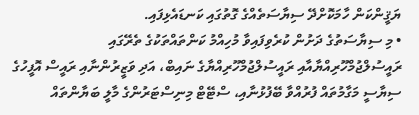ޔަޤީންކަން ހާމަކޮށްދޭ ސިޔާސަތެއްގެ ގޮތުގައި ކަނޑައެޅިފައި.
• މި ސިޔާސަތުގެ ދަށުން ކުރެވިފައިވާ މުހިއްމު ކަންތައްތަކުގެ ތެރޭގައި ރައީސުލްޖުމްހޫރިއްޔާއާއި ރައީސުލްޖުމްހޫރިއްޔާގެ ނައިބް، އަދި ވަޒީރުންނާއި ރައީސް އޮފީހުގެ ސިޔާސީ މަގާމުތައް ފުރުއްވާ ބޭފުޅުނާއި، ސްޓޭޓް މިނިސްޓަރުންގެ މާލީ ބަޔާންތައް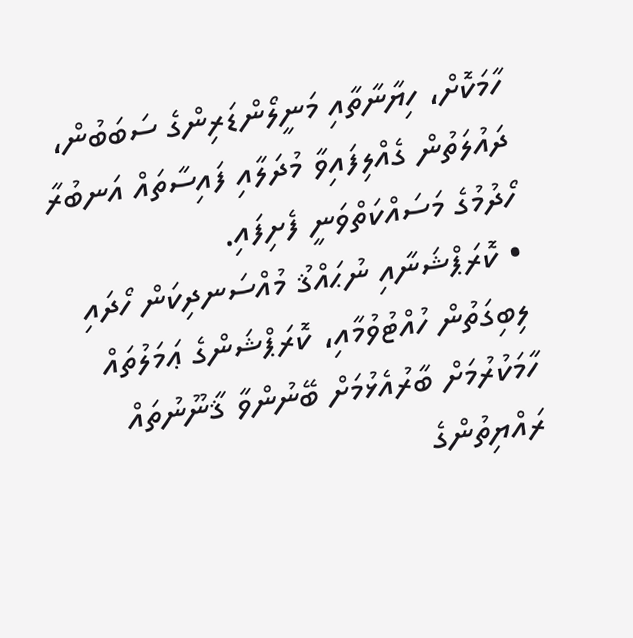ހާމަކޮށް، ހިޔާނާތާއި މަނީލޯންޑަރިންގެ ސަބަބުން، ދައުލަތުން ގެއްލިފައިވާ މުދަލާއި ފައިސާތައް އަނބުރާ ހޯދުމުގެ މަސައްކަތްވަނީ ފެށިފައި.
• ކޮރަޕްޝަނާއި ނުޙައްޤު މުއްސަނދިކަން ހޯދައި ލިބިގަތުން ހުއްޓުވުމާއި، ކޮރަޕްޝަންގެ ޢަމަލުތައް ހާމަކުރުމަށް ބާރުއެޅުމަށް ބޭނުންވާ ޤާނޫނުތައް ރައްޔިތުންގެ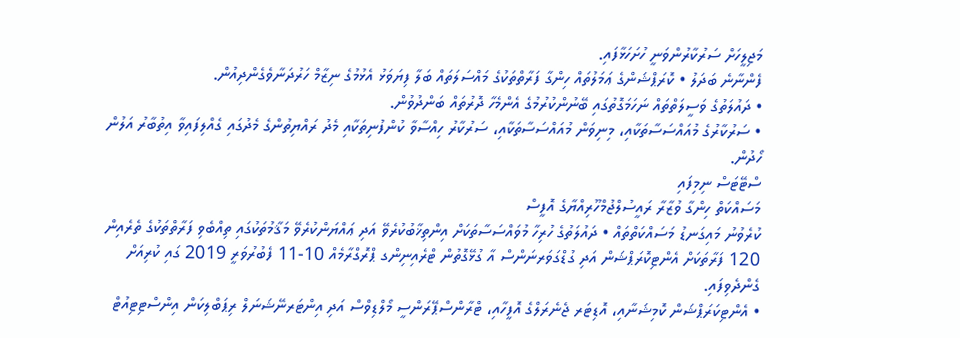މަޖިލީހަށް ސަރުކާރުންވަނީ ހުށަހަޅާފައި.
ފެންނާނެ ބަދަލު • ކޮރަޕްޝަންގެ ޢަމަލުތައް ހިންގާ ފަރާތްތަކުގެ މައްސަލަތައް ބަލާ ފިޔަވަޅު އެޅުމުގެ ނިޒާމް ހަރުދަނާވެގެންދިއުން.
• ދައުލަތުގެ ވަސީލަތްތައް ނަހަމަގޮތުގައި ބޭނުންކުރުމުގެ އެންމެހާ ދޮރުތައް ބަންދުވުން.
• ސަރުކާރުގެ މުއައްސަސާތަކާއި، މިނިވަން މުއައްސަސާތަކާއި، ސަރުކާރު ހިއްސާވާ ކުންފުނިތަކާއި މެދު ރައްޔިތުންގެ މެދުގައި ގެއްލިފައިވާ އިތުބާރު އަލުން ހޯދުން.
ސްޓޭޓަސް ނިމިފައި
މަސައްކަތް ހިންގާ ވުޒާރާ ރައީސުލްޖުމްހޫރިއްޔާގެ އޮފީސް
ކުރެވުނު މައިގަނޑު މަސައްކަތްތައް • ދައުލަތުގެ ހުރިހާ މުވައްސަސާތަކަށް އިންތިޚާބުކުރެވޭ އަދި ޢައްޔަންކުރެވޭ މަޤާމުތަކުގައި ތިއްބެވި ފަރާތްތަކުގެ ތެރެއިން 120 ފަރާތަކަށް އެންޓިކޮރަޕްޝަން އަދި ގުޑްގަވަރނަންސް އާ ގުޅޭގޮތުން ޓްރެއިނިންގ ޕްރޮގްރާމެއް 10-11 ފެބުރުވަރީ 2019 ގައި ކުރިއަށް ގެންދެވިފައި.
• އެންޓިކަރަޕްޝަން ކޮމިޝަނާއި، އޮޑިޓަރ ޖެނެރަލްގެ އޮފީހާއި، ޓްރާންސްޕޭރަންސީ މޯލްޑިވްސް އަދި އިންޓަރނޭޝަނަލް ރިޕަބްލިކަން އިންސްޓިޓިއުޓް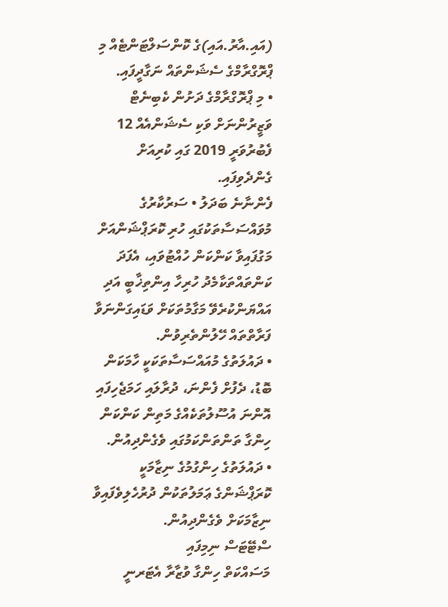(އައި.އާރު.އައި)ގެ ކޮންސަލްޓަންޓެއް މި ޕްރޮގްރާމްގެ ސެޝަންތައް ނަގާދީފައި.
• މި ޕްރޮގްރާމްގެ ދަށުން ކެބިނެޓް ވަޒީރުންނަށް ވަކި ސެޝަންއެއް 12 ފެބުރުވަރީ 2019 ގައި ކުރިއަށް ގެންދެވިފައި.
ފެންނާނެ ބަދަލު • ސަރުކާރުގެ މުވައްސަސާތަކުގައި ހުރި ކޮރަޕްޝަންއަށް މަގުފައިވާ ކަންކަން ހުއްޓުވައި، އެފަދަ ކަންތައްތަކާމެދު ހުރިހާ އިންތިޚާބީ އަދި އައްޔަންކުރެވޭ މަގާމުތަކަށް ވަޑައިގަންނަވާ ފަރާތްތައް ހޭލުންތެރިވުން.
• ދައުލަތުގެ މުއައްސަސާތަކަކީ ހާމަކަން ބޮޑު، ދެފުށް ފެންނަ، ދުރާލައި ހަމަޖެހިފައި އޮންނަ އުސޫލުތަކެއްގެ މަތިން ކަންކަން ހިންގާ ތަންތަންކަމުގައި ވެގެންދިއުން.
• ދައުލަތުގެ ހިންގުމުގެ ނިޒާމަކީ ކޮރަޕްޝަންގެ ޢަމަލުތަކުން ދުރުހެލިވެފައިވާ ނިޒާމަކަށް ވެގެންދިއުން.
ސްޓޭޓަސް ނިމިފައި
މަސައްކަތް ހިންގާ ވުޒާރާ އެޓަރނީ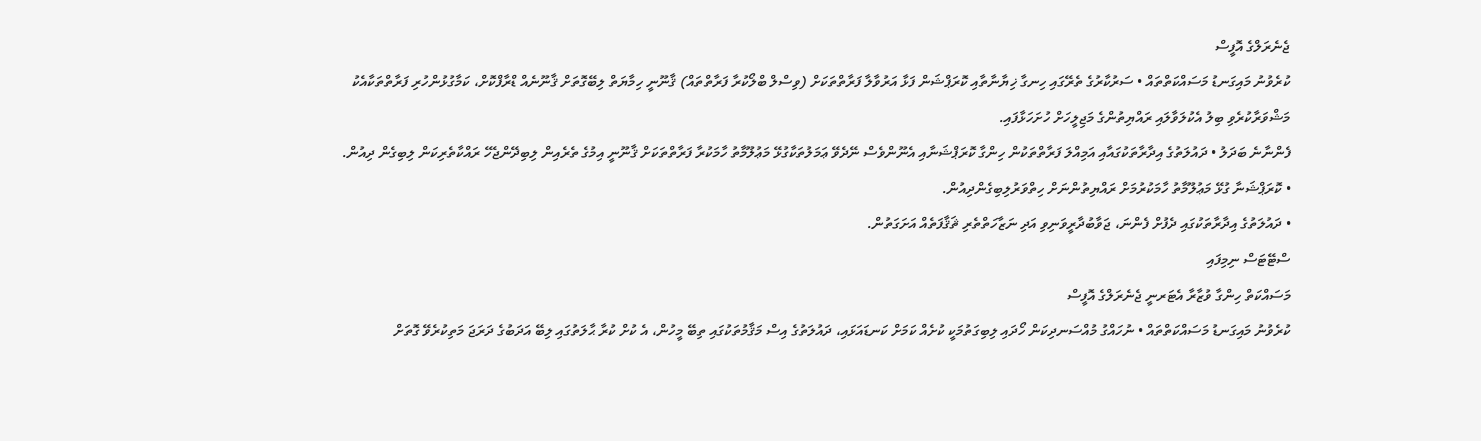ޖެނެރަލްގެ އޮފީސް
ކުރެވުނު މައިގަނޑު މަސައްކަތްތައް • ސަރުކާރުގެ ތެރޭގައި ހިނގާ ޚިޔާނާތާއި ކޮރަޕްޝަން ފަޅާ އަރުވާލާ ފަރާތްތަކަށް (ވިސްލް ބްލޯކުރާ ފަރާތްތައް) ޤާނޫނީ ހިމާޔަތް ލިބޭގޮތަށް ޤާނޫނެއް ޑްރާފްކޮށް، ކަމާގުޅުންހުރި ފަރާތްތަކާއެކު މަޝްވަރާކުރެވި ބިލު އެކުލަވާލައި ރައްޔިތުންގެ މަޖިލީހަށް ހުށަހަޅާފައި.
ފެންނާނެ ބަދަލު • ދައުލަތުގެ އިދާރާތަކުގައާއި އަމިއްލަ ފަރާތްތަކުން ހިންގާ ކޮރަޕްޝަނާއި އެނޫންވެސް ނޭދެވޭ ޢަމަލުތަކާގުޅޭ މަޢުލޫމާތު ހާމަކުރާ ފަރާތްތަކަށް ޤާނޫނީ އިމުގެ ތެރެއިން ލިބިދޭންޖެހޭ ރައްކާތެރިކަން ލިބިގެން ދިއުން.
• ކޮރަޕްޝަނާ ގުޅޭ މަޢުލޫމާތު ހާމަކުރުމަށް ރައްޔިތުންނަށް ހިތްވަރުލިބިގެންދިއުން.
• ދައުލަތުގެ އިދާރާތަކުގައި ދެފުށް ފެންނަ، ޖަވާބުދާރީވަނިވި އަދި ނަޒާހަތްތެރި ޘަޤާފަތެއް އަށަގަތުން.
ސްޓޭޓަސް ނިމިފައި
މަސައްކަތް ހިންގާ ވުޒާރާ އެޓަރނީ ޖެނެރަލްގެ އޮފީސް
ކުރެވުނު މައިގަނޑު މަސައްކަތްތައް • ނުހައްގު މުއްސަނދިކަން ހޯދައި ލިބިގަތުމަކީ ކުށެއް ކަމަށް ކަނޑައަޅައި، ދައުލަތުގެ އިސް މަޤާމުތަކުގައި ތިބޭ މީހުން، އެ ކުށް ކުރާ ޙާލަތުގައި ލިބޭ އަދަބުގެ ދަރަޖަ މަތިކުރެވޭ ގޮތަށް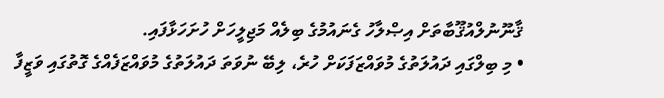ޤާނޫނުލްއުޤޫބާތަށް އިޞްލާހު ގެނައުމުގެ ބިލެއް މަޖިލީހަށް ހުށަހަޅާފައި.
• މި ބިލްގައި ދައުލަތުގެ މުވައްޒަފަކަށް ހުރެ، ލިބޭ ނުވަތަ ދައުލަތުގެ މުވައްޒަފެއްގެ ގޮތުގައި ވަޒީފާ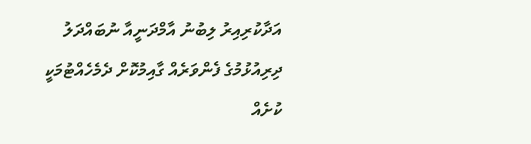އަދާކުރިއިރު ލިބުނު އާމްދަނީއާ ނުބައްދަލު ދިރިއުޅުމުގެ ފެންވަރެއް ގާއިމުކޮށް ދެމެހެއްޓުމަކީ ކުށެއް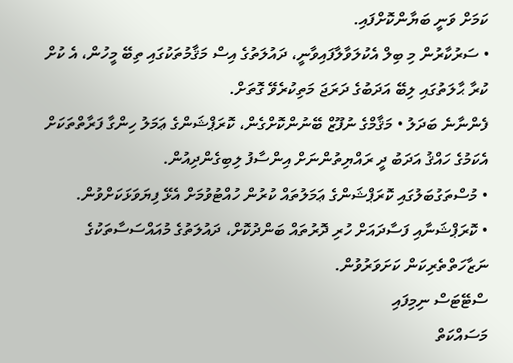ކަމަށް ވަނީ ބަޔާންކޮށްފައި.
• ސަރުކާރުން މި ބިލް އެކުލަވާލާފައިވާނީ، ދައުލަތުގެ އިސް މަޤާމުތަކުގައި ތިބޭ މީހުން، އެ ކުށް ކުރާ ޙާލަތުގައި ލިބޭ އަދަބުގެ ދަރަޖަ މަތިކުރެވޭ ގޮތަށް.
ފެންނާނެ ބަދަލު • މަޤާމްގެ ނުފޫޒް ބޭނުންކޮށްގެން، ކޮރަޕްޝަންގެ ޢަމަލު ހިންގާ ފަރާތްތަކަށް އެކަމުގެ ހައްޤު އަދަބު ދީ ރައްޔިތުންނަށް އިންސާފު ލިބިގެންދިއުން.
• މުސްތަގުބަލުގައި ކޮރަޕްޝަންގެ ޢަމަލުތައް ކުރުން ހުއްޓުވުމަށް އެޅޭ ފިޔަވަޅަކަށްވުން.
• ކޮރަޕްޝަނާއި ފަސާދައަށް ހުރި ދޮރުތައް ބަންދުކޮށް، ދައުލަތުގެ މުއައްސަސާތަކުގެ ނަޒާހަތްތެރިކަން ކަށަވަރުވުން.
ސްޓޭޓަސް ނިމިފައި
މަސައްކަތް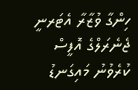ހިންގާ ވުޒާރާ އެޓަރނީ ޖެނެރަލްގެ އޮފީސް
ކުރެވުނު މައިގަނޑު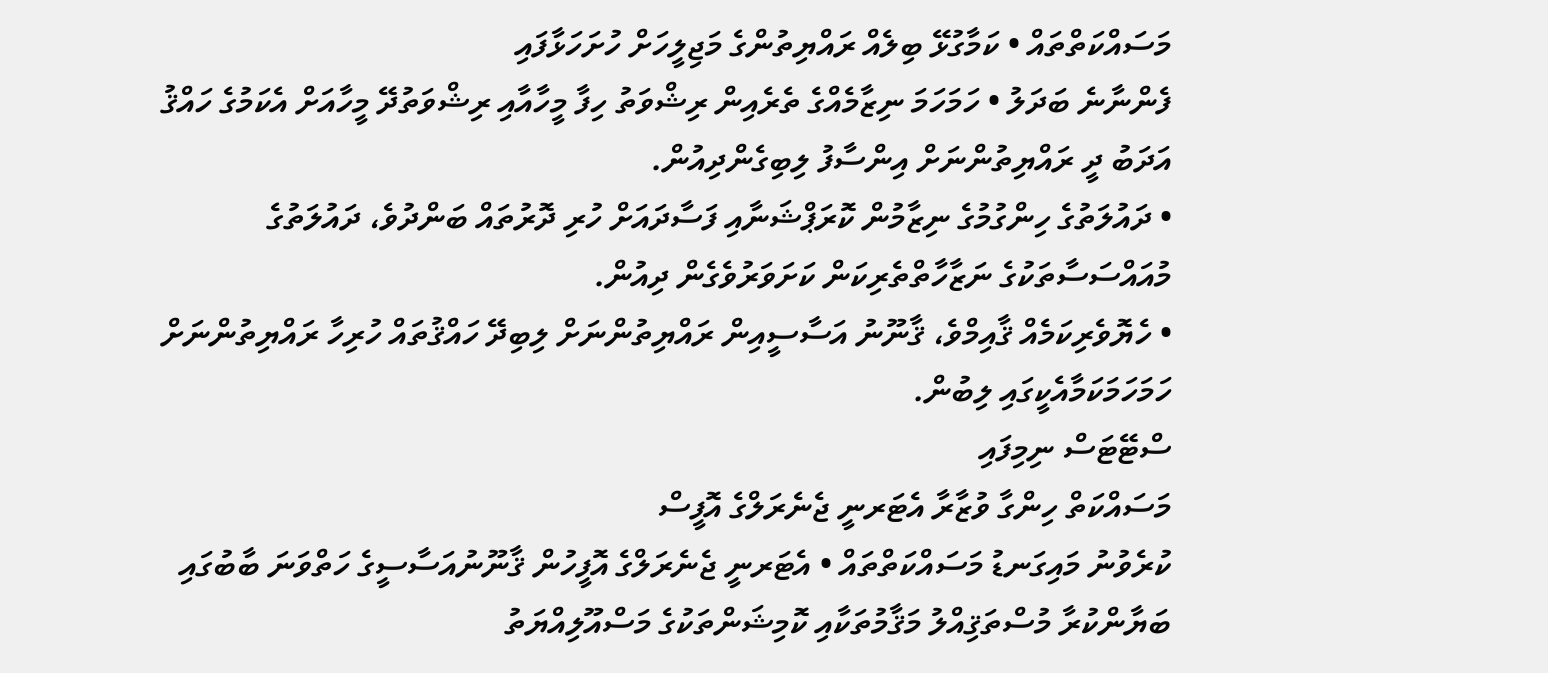މަސައްކަތްތައް • ކަމާގުޅޭ ބިލެއް ރައްޔިތުންގެ މަޖިލީހަށް ހުށަހަޅާފައި
ފެންނާނެ ބަދަލު • ހަމަހަމަ ނިޒާމެއްގެ ތެރެއިން ރިޝްވަތު ހިފާ މީހާއާއި ރިޝްވަތުދޭ މީހާއަށް އެކަމުގެ ހައްޤު އަދަބު ދީ ރައްޔިތުންނަށް އިންސާފު ލިބިގެންދިއުން.
• ދައުލަތުގެ ހިންގުމުގެ ނިޒާމުން ކޮރަޕްޝަނާއި ފަސާދައަށް ހުރި ދޮރުތައް ބަންދުވެ، ދައުލަތުގެ މުއައްސަސާތަކުގެ ނަޒާހާތްތެރިކަން ކަށަވަރުވެގެން ދިއުން.
• ހެޔޮވެރިކަމެއް ޤާއިމްވެ، ޤާނޫނު އަސާސީއިން ރައްޔިތުންނަށް ލިބިދޭ ހައްޤުތައް ހުރިހާ ރައްޔިތުންނަށް ހަމަހަމަކަމާއެކީގައި ލިބުން.
ސްޓޭޓަސް ނިމިފައި
މަސައްކަތް ހިންގާ ވުޒާރާ އެޓަރނީ ޖެނެރަލްގެ އޮފީސް
ކުރެވުނު މައިގަނޑު މަސައްކަތްތައް • އެޓަރނީ ޖެނެރަލްގެ އޮފީހުން ޤާނޫނުއަސާސީގެ ހަތްވަނަ ބާބުގައި ބަޔާންކުރާ މުސްތަޤިއްލު މަޤާމުތަކާއި ކޮމިޝަންތަކުގެ މަސްއޫލިއްޔަތު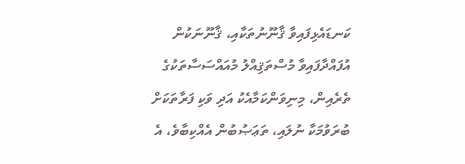ކަނޑައެޅިފައިވާ ޤާނޫނުތަކާއި، ޤާނޫނަކުން އުފައްދާފައިވާ މުސްތަޤިއްލު މުއައްސަސާތަކުގެ ތެރެއިން، މިނިވަންކަމާއެކު އަދި ވަކި ފަރާތަކަށް ބުރަވުމަކާ ނުލައި، ތަޢަޞުބުން އެއްކިބާވެ، އެ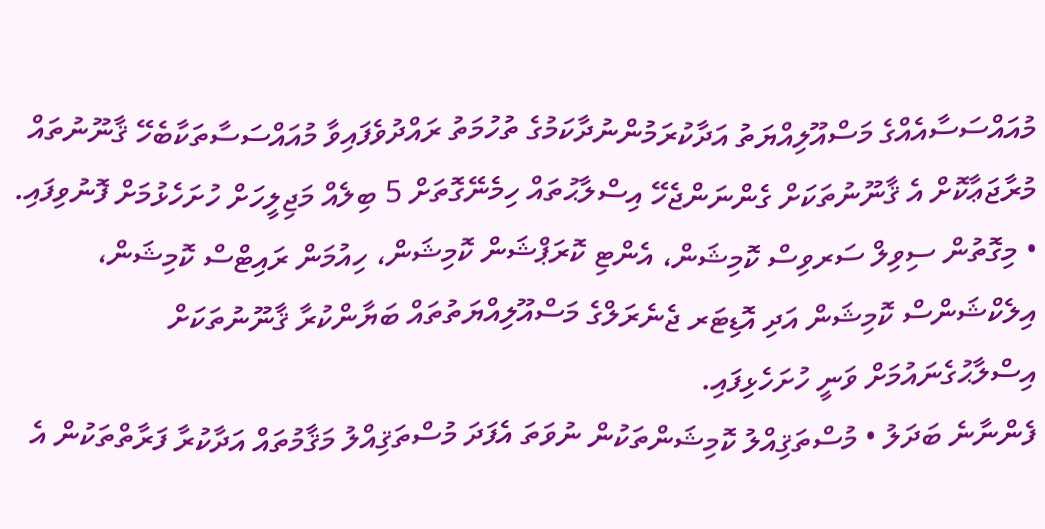މުއައްސަސާއެއްގެ މަސްއޫލިއްޔަތު އަދާކުރަމުންނުދާކަމުގެ ތުހުމަތު ރައްދުވެފައިވާ މުއައްސަސާތަކާބެހޭ ޤާނޫނުތައް މުރާޖަޢާކޮށް އެ ޤާނޫނުތަކަށް ގެންނަންޖެހޭ އިސްލާޙުތައް ހިމެނޭގޮތަށް 5 ބިލެއް މަޖިލީހަށް ހުށަހެޅުމަށް ފޮނުވިފައި.
• މިގޮތުން ސިވިލް ސަރވިސް ކޮމިޝަން، އެންޓި ކޮރަޕްޝަން ކޮމިޝަން، ހިއުމަން ރައިޓްސް ކޮމިޝަން، އިލެކްޝަންސް ކޮމިޝަން އަދި އޮޑިޓަރ ޖެނެރަލްގެ މަސްއޫލިއްޔަތުތައް ބަޔާންކުރާ ޤާނޫނުތަކަށް އިސްލާޙުގެނައުމަށް ވަނީ ހުށަހެޅިފައި.
ފެންނާނެ ބަދަލު • މުސްތަޤިއްލު ކޮމިޝަންތަކުން ނުވަތަ އެފަދަ މުސްތަޤިއްލު މަޤާމުތައް އަދާކުރާ ފަރާތްތަކުން އެ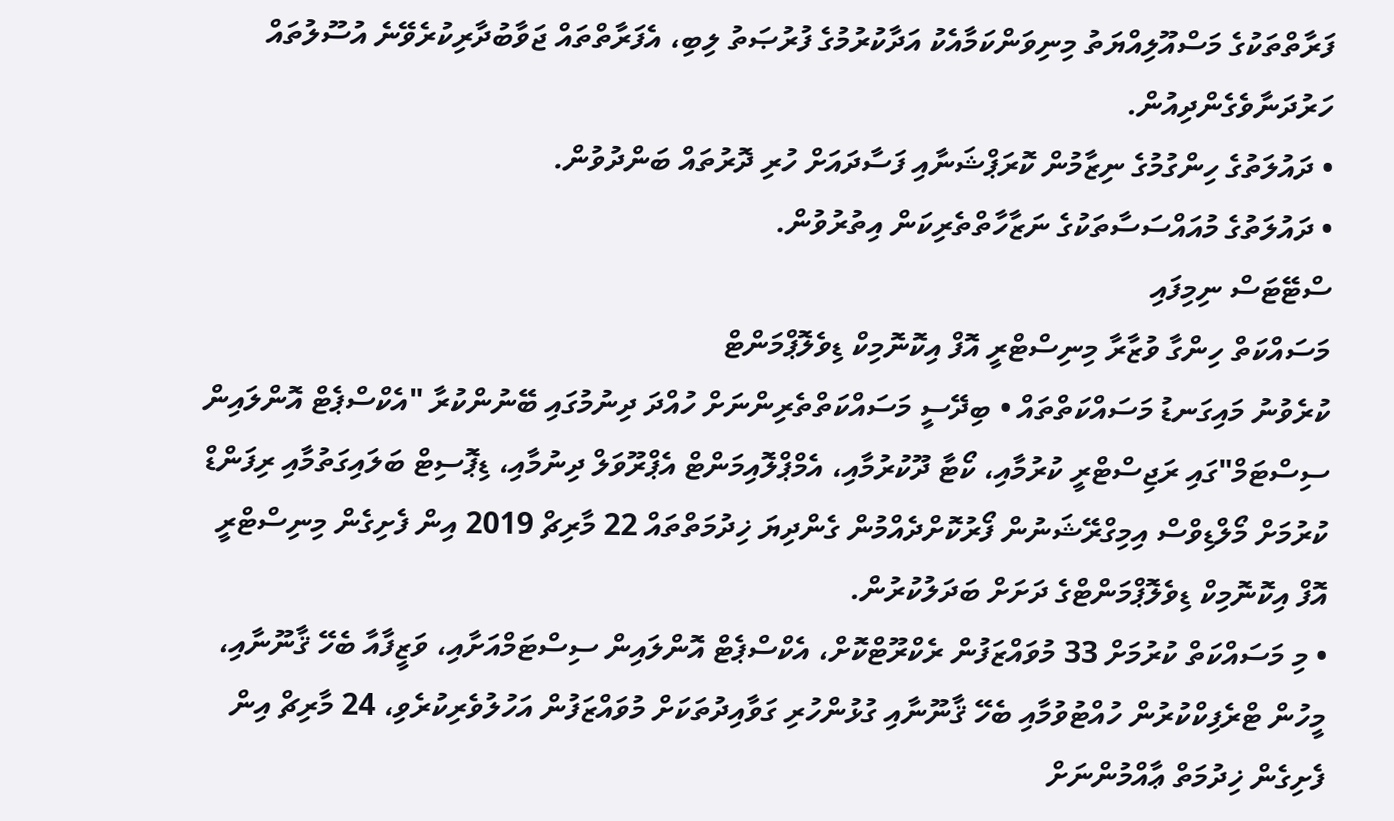ފަރާތްތަކުގެ މަސްއޫލިއްޔަތު މިނިވަންކަމާއެކު އަދާކުރުމުގެ ފުރުޞަތު ލިބި، އެފަރާތްތައް ޖަވާބުދާރިކުރެވޭނެ އުސޫލުތައް ހަރުދަނާވެގެންދިއުން.
• ދައުލަތުގެ ހިންގުމުގެ ނިޒާމުން ކޮރަޕްޝަނާއި ފަސާދައަށް ހުރި ދޮރުތައް ބަންދުވުން.
• ދައުލަތުގެ މުއައްސަސާތަކުގެ ނަޒާހާތްތެރިކަން އިތުރުވުން.
ސްޓޭޓަސް ނިމިފައި
މަސައްކަތް ހިންގާ ވުޒާރާ މިނިސްޓްރީ އޮފް އިކޮނޮމިކް ޑިވެލޮޕްމަންޓް
ކުރެވުނު މައިގަނޑު މަސައްކަތްތައް • ބިދޭސީ މަސައްކަތްތެރިންނަށް ހުއްދަ ދިނުމުގައި ބޭނުންކުރާ "އެކްސްޕެޓް އޮންލައިން ސިސްޓަމް"ގައި ރަޖިސްޓްރީ ކުރުމާއި، ކޯޓާ ދޫކުރުމާއި، އެމްޕްލޮއިމަންޓް އެޕްރޫވަލް ދިނުމާއި، ޑިޕޮސިޓް ބަލައިގަތުމާއި ރިފަންޑް ކުރުމަށް މޯލްޑިވްސް އިމިގްރޭޝަނުން ފޯރުކޮށްދެއްމުން ގެންދިޔަ ޚިދުމަތްތައް 22 މާރިޗް 2019 އިން ފެށިގެން މިނިސްޓްރީ އޮފް އިކޮނޮމިކް ޑިވެލޮޕްމަންޓްގެ ދަށަށް ބަދަލުކުރުން.
• މި މަސައްކަތް ކުރުމަށް 33 މުވައްޒަފުން ރެކްރޫޓްކޮށް، އެކްސްޕެޓް އޮންލައިން ސިސްޓަމްއަށާއި، ވަޒީފާއާ ބެހޭ ޤާނޫނާއި، މީހުން ޓްރެފިކްކުރުން ހުއްޓުވުމާއި ބެހޭ ޤާނޫނާއި ގުޅުންހުރި ގަވާއިދުތަކަށް މުވައްޒަފުން އަހުލުވެރިކުރެވި، 24 މާރިޗް އިން ފެށިގެން ޚިދުމަތް ޢާއްމުންނަށް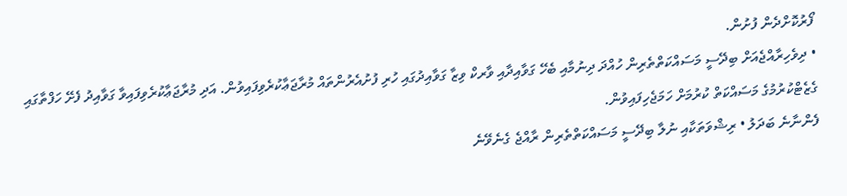ފޯރުކޮށްދެން ފުށުން.
• ދިވެހިރާއްޖެއަށް ބިދޭސީ މަސައްކަތްތެރިން ހުއްދަ ދިނުމާއި ބެހޭ ގަވާއިދާއި ވާރކް ވިޒާ ގަވާއިދުގައި ހުރި ފުށުއެރުންތައް މުރާޖަޢާކުރެވިފައިވުން. އަދި މުރާޖަޢާކުރެވިފައިވާ ގަވާއިދު ފެށޭ ހަފްތާގައި ގެޒެޓްކުރުމުގެ މަސައްކަތް ކުރުމަށް ހަމަޖެހިފައިވުން.
ފެންނާނެ ބަދަލު • ރިޝްވަތަކާއި ނުލާ ބިދޭސީ މަސައްކަތްތެރިން ރާއްޖެ ގެނެވޭނެ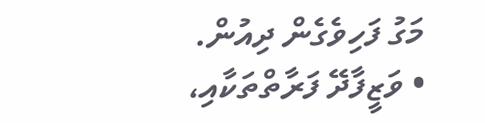މަގު ފަހިވެގެން ދިއުން.
• ވަޒީފާދޭ ފަރާތްތަކާއި،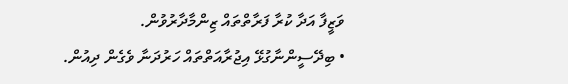ވަޒީފާ އަދާ ކުރާ ފަރާތްތައް ޒިންމާދާރުވުން.
• ބިދޭސީންނާގުޅޭ އިޖުރާއަތްތައް ހަރުދަނާ ވެގެން ދިއުން.